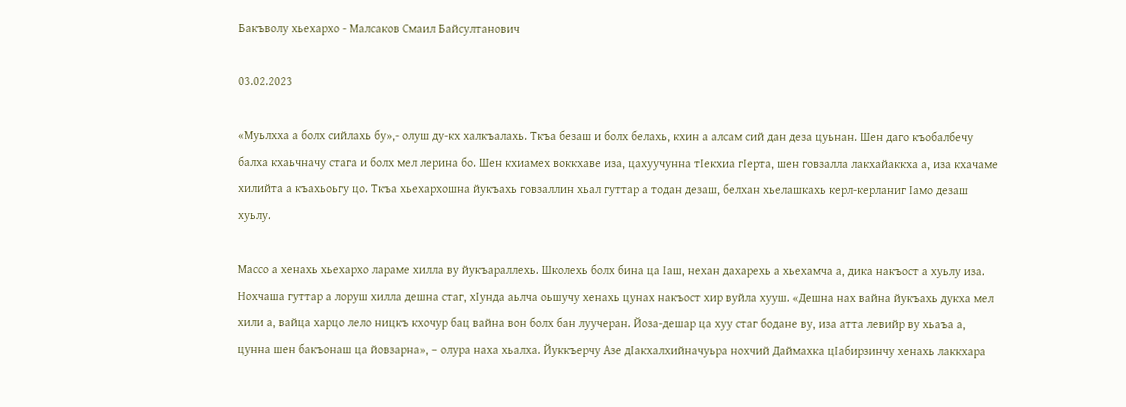Бакъволу хьехархо - Малсаков Смаил Байсултанович

03.02.2023

«Муьлхха а болх сийлахь бу»,- олуш ду-кх халкъалахь. Ткъа безаш и болх белахь, кхин а алсам сий дан деза цуьнан. Шен даго къобалбечу балха кхаьчначу стага и болх мел лерина бо. Шен кхиамех воккхаве иза, цахуучунна тIекхиа гIерта, шен говзалла лакхайаккха а, иза кхачаме хилийта а къахьоьгу цо. Ткъа хьехархошна йукъахь говзаллин хьал гуттар а тодан дезаш, белхан хьелашкахь керл-керланиг Iамо дезаш хуьлу.

Массо а хенахь хьехархо лараме хилла ву йукъараллехь. Школехь болх бина ца Iаш, нехан дахарехь а хьехамча а, дика накъост а хуьлу иза. Нохчаша гуттар а лоруш хилла дешна стаг, хIунда аьлча оьшучу хенахь цунах накъост хир вуйла хууш. «Дешна нах вайна йукъахь дукха мел хили а, вайца харцо лело ницкъ кхочур бац вайна вон болх бан луучеран. Йоза-дешар ца хуу стаг бодане ву, иза атта левийр ву хьаъа а, цунна шен бакъонаш ца йовзарна», – олура наха хьалха. Йуккъерчу Азе дIакхалхийначуьра нохчий Даймахка цIабирзинчу хенахь лаккхара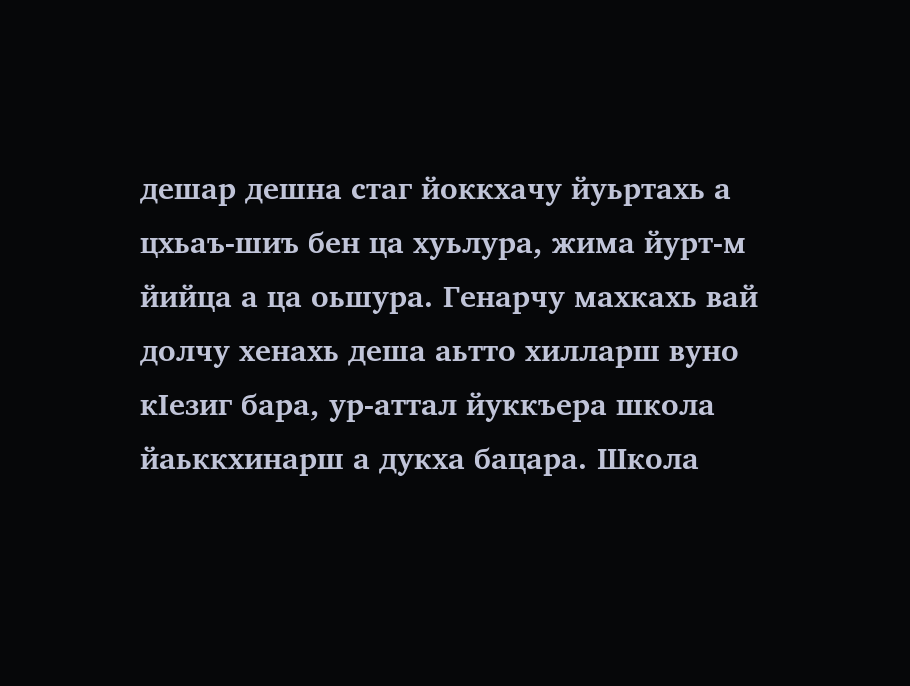дешар дешна стаг йоккхачу йуьртахь а цхьаъ-шиъ бен ца хуьлура, жима йурт-м йийца а ца оьшура. Генарчу махкахь вай долчу хенахь деша аьтто хилларш вуно кIезиг бара, ур-аттал йуккъера школа йаьккхинарш а дукха бацара. Школа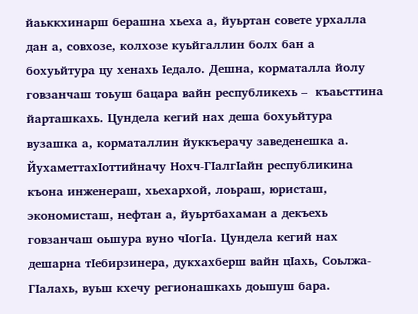йаьккхинарш берашна хьеха а, йуьртан совете урхалла дан а, совхозе, колхозе куьйгаллин болх бан а бохуьйтура цу хенахь Iедало. Дешна, корматалла йолу говзанчаш тоьуш бацара вайн республикехь –  къаьсттина йарташкахь. Цундела кегий нах деша бохуьйтура вузашка а, корматаллин йуккъерачу заведенешка а. ЙухаметтахIоттийначу Нохч-ГIалгIайн республикина къона инженераш, хьехархой, лоьраш, юристаш, экономисташ, нефтан а, йуьртбахаман а декъехь говзанчаш оьшура вуно чIогIа. Цундела кегий нах дешарна тIебирзинера, дукхахберш вайн цIахь, Соьлжа-ГIалахь, вуьш кхечу регионашкахь доьшуш бара.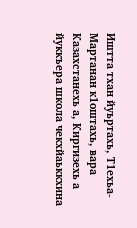Иштта тхан йуьртахь, Т1ехьа-Мартанан к1оштахь, вара Казахстанехь а, Киргизехь а йуккъера школа чекхйаьккхина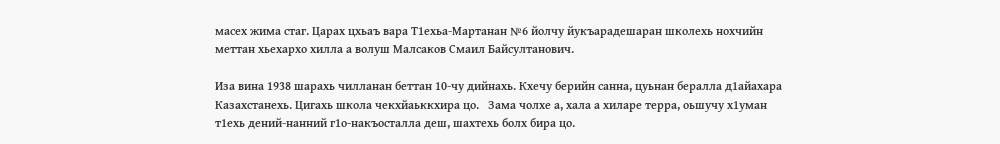масех жима стаг. Царах цхьаъ вара Т1ехьа-Мартанан №6 йолчу йукъарадешаран школехь нохчийн меттан хьехархо хилла а волуш Малсаков Смаил Байсултанович.

Иза вина 1938 шарахь чилланан беттан 10-чу дийнахь. Кхечу берийн санна, цуьнан бералла д1айахара Казахстанехь. Цигахь школа чекхйаьккхира цо.   Зама чолхе а, хала а хиларе терра, оьшучу х1уман т1ехь дений-нанний г1о-накъосталла деш, шахтехь болх бира цо.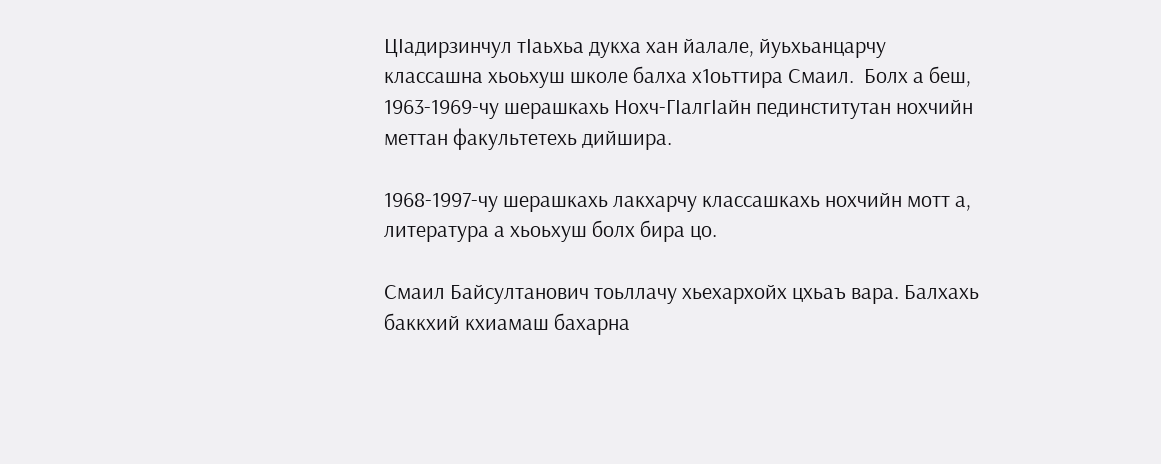ЦIадирзинчул тIаьхьа дукха хан йалале, йуьхьанцарчу классашна хьоьхуш школе балха х1оьттира Смаил.  Болх а беш, 1963-1969-чу шерашкахь Нохч-ГIалгIайн пединститутан нохчийн меттан факультетехь дийшира.

1968-1997-чу шерашкахь лакхарчу классашкахь нохчийн мотт а, литература а хьоьхуш болх бира цо.

Смаил Байсултанович тоьллачу хьехархойх цхьаъ вара. Балхахь баккхий кхиамаш бахарна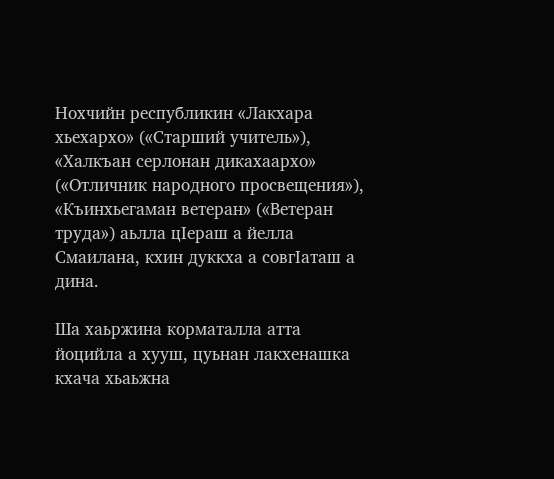Нохчийн республикин «Лакхара хьехархо» («Старший учитель»), «Халкъан серлонан дикахаархо» («Отличник народного просвещения»), «Къинхьегаман ветеран» («Ветеран труда») аьлла цIераш а йелла Смаилана, кхин дуккха а совгIаташ а дина.

Ша хаьржина корматалла атта йоцийла а хууш, цуьнан лакхенашка кхача хьаьжна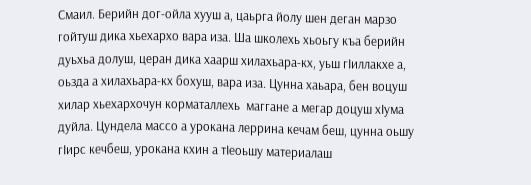Смаил. Берийн дог-ойла хууш а, цаьрга йолу шен деган марзо гойтуш дика хьехархо вара иза. Ша школехь хьоьгу къа берийн дуьхьа долуш, церан дика хаарш хилахьара-кх, уьш гIиллакхе а, оьзда а хилахьара-кх бохуш, вара иза. Цунна хаьара, бен воцуш хилар хьехархочун корматаллехь  маггане а мегар доцуш хIума дуйла. Цундела массо а урокана леррина кечам беш, цунна оьшу гIирс кечбеш, урокана кхин а тIеоьшу материалаш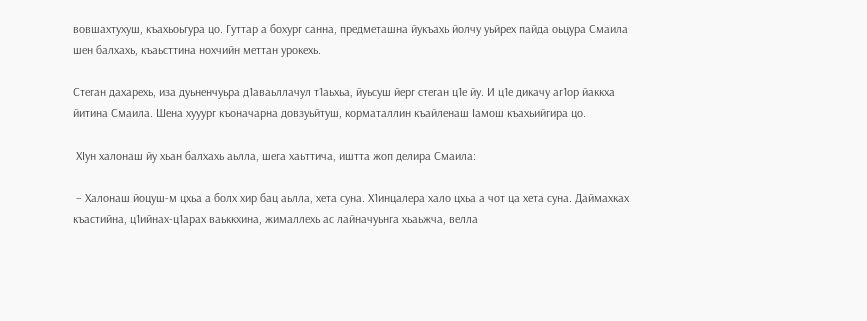вовшахтухуш, къахьоьгура цо. Гуттар а бохург санна, предметашна йукъахь йолчу уьйрех пайда оьцура Смаила шен балхахь, къаьсттина нохчийн меттан урокехь.

Стеган дахарехь, иза дуьненчуьра д1аваьллачул т1аьхьа, йуьсуш йерг стеган ц1е йу. И ц1е дикачу аг1ор йаккха йитина Смаила. Шена хууург къоначарна довзуьйтуш, корматаллин къайленаш Iамош къахьийгира цо.

 ХIун халонаш йу хьан балхахь аьлла, шега хаьттича, иштта жоп делира Смаила:

 – Халонаш йоцуш-м цхьа а болх хир бац аьлла, хета суна. Х1инцалера хало цхьа а чот ца хета суна. Даймахках къастийна, ц1ийнах-ц1арах ваьккхина, жималлехь ас лайначуьнга хьаьжча, велла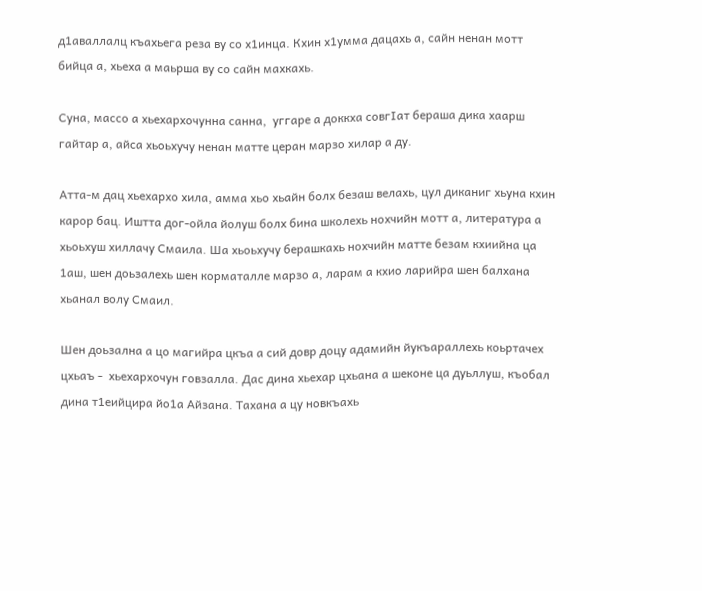д1аваллалц къахьега реза ву со х1инца. Кхин х1умма дацахь а, сайн ненан мотт бийца а, хьеха а маьрша ву со сайн махкахь.

Суна, массо а хьехархочунна санна,  уггаре а доккха совгIат бераша дика хаарш гайтар а, айса хьоьхучу ненан матте церан марзо хилар а ду.

Атта-м дац хьехархо хила, амма хьо хьайн болх безаш велахь, цул диканиг хьуна кхин карор бац. Иштта дог-ойла йолуш болх бина школехь нохчийн мотт а, литература а хьоьхуш хиллачу Смаила. Ша хьоьхучу берашкахь нохчийн матте безам кхиийна ца 1аш, шен доьзалехь шен корматалле марзо а, ларам а кхио ларийра шен балхана хьанал волу Смаил.

Шен доьзална а цо магийра цкъа а сий довр доцу адамийн йукъараллехь коьртачех цхьаъ -  хьехархочун говзалла. Дас дина хьехар цхьана а шеконе ца дуьллуш, къобал дина т1еийцира йо1а Айзана. Тахана а цу новкъахь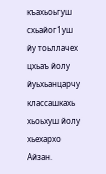къахьоьгуш схьайог1уш йу тоьллачех цхьаъ йолу йуьхьанцарчу классашкахь хьоьхуш йолу хьехархо Айзан.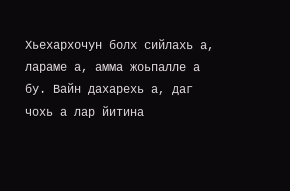Хьехархочун болх сийлахь а, лараме а, амма жоьпалле а бу. Вайн дахарехь а, даг чохь а лар йитина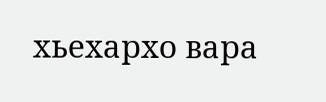хьехархо вара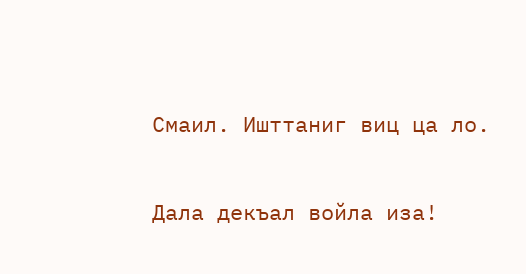Смаил. Ишттаниг виц ца ло.

Дала декъал войла иза!